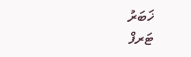ޚަބަރު
ޓަރފް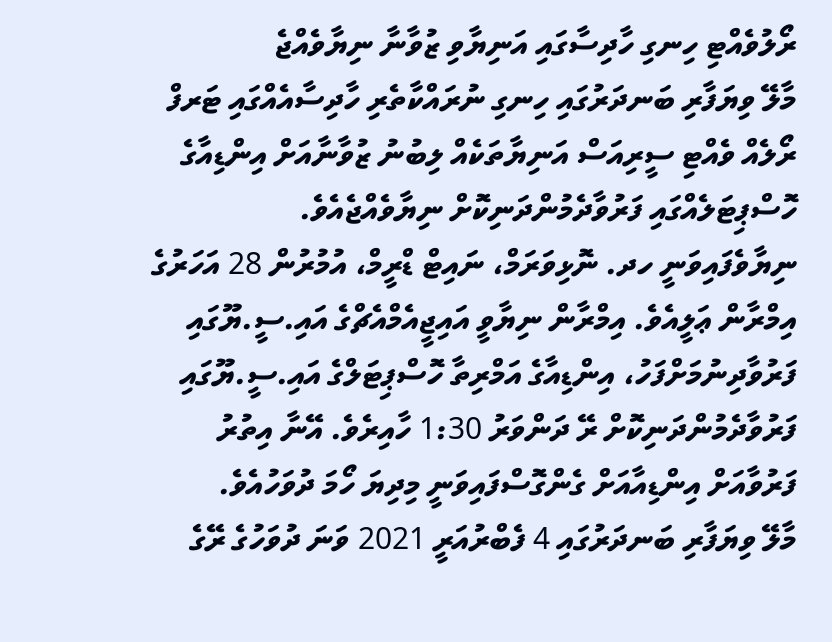ރޯލުވެއްޓި ހިނގި ހާދިސާގައި އަނިޔާވި ޒުވާނާ ނިޔާވެއްޖެ
މާލޭ ވިޔަފާރި ބަނދަރުގައި ހިނގި ނުރައްކާތެރި ހާދިސާއެއްގައި ޓަރފް ރޯލެއް ވެއްޓި ސީރިއަސް އަނިޔާތަކެއް ލިބުނު ޒުވާނާއަށް އިންޑިއާގެ ހޮސްޕިޓަލެއްގައި ފަރުވާދެމުންދަނިކޮށް ނިޔާވެއްޖެއެވެ.
ނިޔާވެފައިވަނީ ހދ. ނޮޅިވަރަމް، ނައިޓް ޑްރީމް، އުމުރުން 28 އަހަރުގެ އިމްރާން ޢަލީއެވެ. އިމްރާން ނިޔާވީ އައިޖީއެމްއެޗްގެ އައި.ސީ.ޔޫގައި ފަރުވާދިނުމަށްފަހު، އިންޑިއާގެ އަމްރިތާ ހޮސްޕިޓަލްގެ އައި.ސީ.ޔޫގައި ފަރުވާދެމުންދަނިކޮށް ރޭ ދަންވަރު 1:30 ހާއިރެވެ. އޭނާ އިތުރު ފަރުވާއަށް އިންޑިއާއަށް ގެންގޮސްފައިވަނީ މިދިޔަ ހޯމަ ދުވަހުއެވެ.
މާލޭ ވިޔަފާރި ބަނދަރުގައި 4 ފެބްރުއަރީ 2021 ވަނަ ދުވަހުގެ ރޭގެ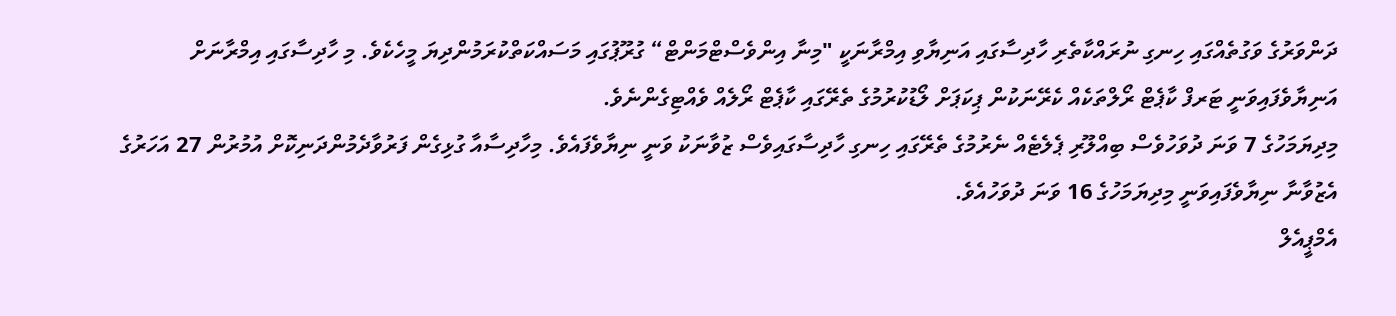ދަންވަރުގެ ވަގުތެއްގައި ހިނގި ނުރައްކާތެރި ހާދިސާގައި އަނިޔާވި އިމްރާނަކީ "މިނާ އިންވެސްޓްމަންޓް“ ގުރޫޕުގައި މަސައްކަތްކުރަމުންދިޔަ މީހެކެވެ. މި ހާދިސާގައި އިމްރާނަށް އަނިޔާވެފައިވަނީ ޓަރފް ކާޕެޓް ރޯލްތަކެއް ކެރޭނަކުން ޕިކަޕަށް ލޯޑުކުރުމުގެ ތެރޭގައި ކާޕެޓް ރޯލެއް ވެއްޓިގެންނެވެ.
މިދިޔަމަހުގެ 7 ވަނަ ދުވަހުވެސް ބިއްލޫރި ޕެލެޓެއް ނެރުމުގެ ތެރޭގައި ހިނގި ހާދިސާގައިވެސް ޒުވާނަކު ވަނީ ނިޔާވެފައެވެ. މިހާދިސާއާ ގުޅިގެން ފަރުވާދެމުންދަނިކޮށް އުމުރުން 27 އަހަރުގެ އެޒުވާނާ ނިޔާވެފައިވަނީ މިދިޔަމަހުގެ 16 ވަނަ ދުވަހުއެވެ.
އެމްޕީއެލް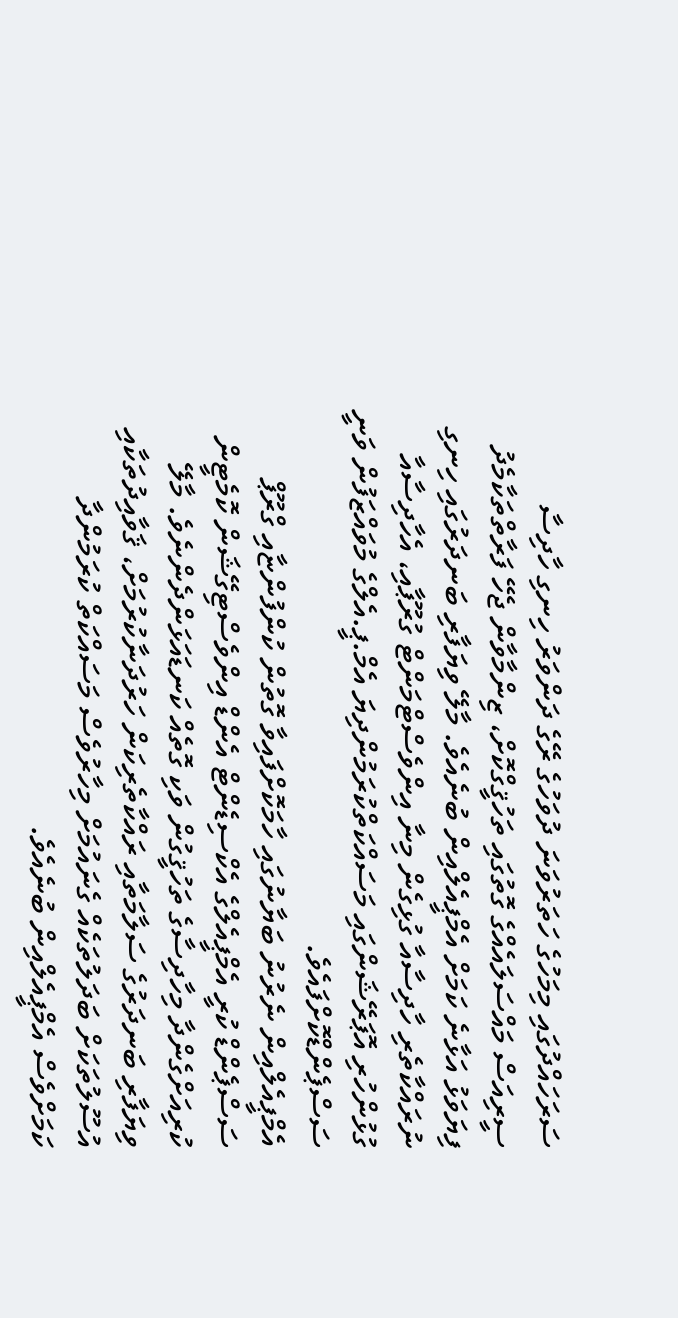ސަރަހައްދުގައި މިމަހުގެ ހަތަރުވަނަ ދުވަހުގެ ރޭގެ ދަންވަރު ހިނގި ހާދިސާ ސީރިއަސް މައްސަލައެއްގެ ގޮތުގައި ތަހުޤީގްކޮށް، ޒިންމާވާން ޖެހޭ ފަރާތްތަކާމެދު ފިޔަވަޅު އަޅާނެ ކަމަށް އެމްޕީއެލްއިން ބުނެއެވެ. މާލޭ ވިޔަފާރި ބަނދަރުގައި ހިނގި ނުރައްކާތެރި ހާދިސާއާ ގުޅިގެން މިނާ އިންވެސްޓްމަންޓް ގުރޫޕާއި، އެހާދިސާއާ ގުޅުންހުރި އޮޕަރޭޝަންގައި މަސައްކަތްކުރަމުންދިޔަ އެމް.ޕީ.އެލްގެ މުވައްޒަފުން ވަނީ ސަސްޕެންޑްކޮށްފައެވެ.
އެމްޕީއެލްއިން ނެރުނު ބަޔާނުގައި ހާމަކޮށްފައިވާ ގޮތުން ކުންފުންޏާއި ގްރޫޕް ސަސްޕެންޑް ކުރީ އެމްޕީއެލްގެ އެކްސިޑެންޓް އެންޑް އިންވެސްޓިގޭޝަން ކޮމެޓީން ކުރިއަށްގެންދާ މިހާދިސާގެ ތަހުޤީގުން ވަކި ގޮތެއް ކަނޑައަޅަންދެންނެވެ. މާލޭ ވިޔަފާރި ބަނދަރުގެ ސަލާމަތާއި ރައްކާތެރިކަން ހަރުދަނާކުރުމަށް، ޤަވާއިދުތަކާއި އުސޫލުތަކަށް ބަދަލުތަކެއް ގެނައުމަށް މިހާރުވެސް މަސައްކަތް ކުރަމުންދާ ކަމަށްވެސް އެމްޕީއެލްއިން ބުނެއެވެ.